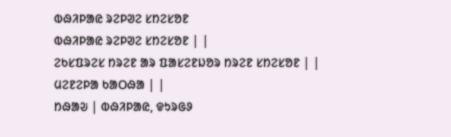ᱵᱷᱤᱞᱟᱭ ᱨᱮᱞᱣᱮ ᱥᱴᱮᱥᱚᱱ
ᱵᱷᱤᱞᱟᱭ ᱨᱮᱞᱣᱮ ᱥᱴᱮᱥᱚᱱ | |
ᱮᱠᱥᱯᱨᱮᱥ ᱴᱨᱮᱱ ᱟᱨ ᱯᱟᱥᱮᱱᱡᱚᱨ ᱴᱨᱮᱱ ᱥᱴᱮᱥᱚᱱ | |
ᱢᱮᱱᱮᱞᱟ ᱠᱟᱛᱷᱟ | |
ᱴᱷᱟᱶ | ᱵᱷᱤᱞᱟᱭ, ᱫᱩᱨᱜᱽ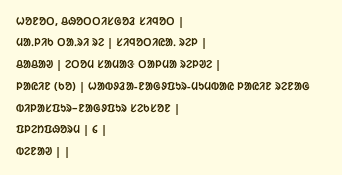ᱦᱚᱱᱚᱛ, ᱪᱷᱚᱛᱛᱤᱥᱜᱚᱲ ᱥᱤᱧᱚᱛ |
ᱢᱟᱹᱞᱤᱠ ᱛᱟᱹᱨᱤ ᱨᱮ | ᱥᱤᱧᱚᱛᱤᱭᱟᱹ ᱨᱮᱞ |
ᱪᱟᱪᱟᱣ | ᱮᱛᱚᱢ ᱥᱟᱢᱟᱝ ᱛᱟᱞᱢᱟ ᱨᱮᱞᱣᱮ |
ᱞᱟᱭᱤᱱ (ᱠᱚ) | ᱦᱟᱵᱽᱲᱟ-ᱱᱟᱜᱽᱯᱩᱨ-ᱢᱩᱢᱵᱟᱭ ᱞᱟᱭᱤᱱ ᱨᱮᱱᱟᱜ ᱵᱤᱞᱟᱥᱯᱩᱨ–ᱱᱟᱜᱽᱯᱩᱨ ᱥᱮᱠᱥᱚᱱ |
ᱯᱞᱮᱴᱯᱷᱚᱨᱢ | ᱔ |
ᱵᱮᱱᱟᱣ | |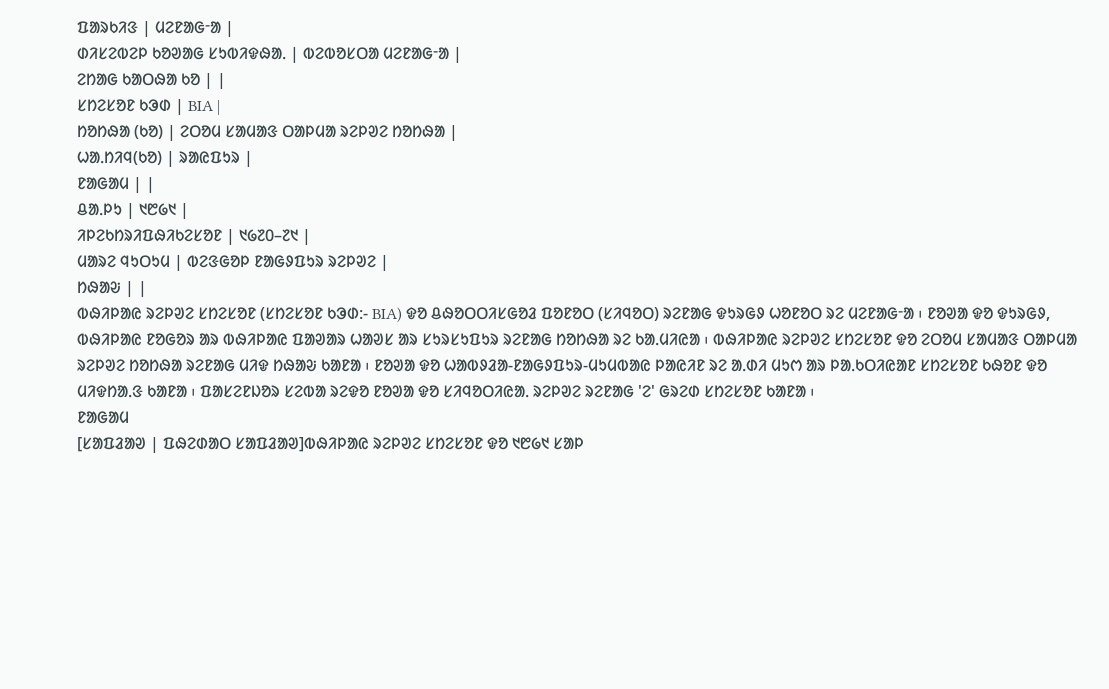ᱯᱟᱨᱠᱤᱝ | ᱢᱮᱱᱟᱜᱼᱟ |
ᱰᱤᱥᱮᱵᱮᱞ ᱠᱚᱣᱟᱜ ᱥᱩᱵᱤᱫᱷᱟᱹ | ᱵᱮᱵᱚᱥᱛᱟ ᱢᱮᱱᱟᱜᱼᱟ |
ᱮᱴᱟᱜ ᱠᱟᱛᱷᱟ ᱠᱚ | |
ᱥᱴᱮᱥᱚᱱ ᱠᱳᱰ | BIA |
ᱴᱚᱴᱷᱟ (ᱠᱚ) | ᱮᱛᱚᱢ ᱥᱟᱢᱟᱝ ᱛᱟᱞᱢᱟ ᱨᱮᱞᱣᱮ ᱴᱚᱴᱷᱟ |
ᱦᱟᱹᱴᱤᱧ(ᱠᱚ) | ᱨᱟᱭᱯᱩᱨ |
ᱱᱟᱜᱟᱢ | |
ᱪᱟᱹᱞᱩ | ᱑᱘᱙᱑ |
ᱤᱞᱮᱠᱴᱨᱤᱯᱷᱤᱠᱮᱥᱚᱱ | ᱑᱙᱗᱐–᱗᱑ |
ᱢᱟᱨᱮ ᱧᱩᱛᱩᱢ | ᱵᱮᱝᱜᱚᱞ ᱱᱟᱜᱽᱯᱩᱨ ᱨᱮᱞᱣᱮ |
ᱴᱷᱟᱶ | |
ᱵᱷᱤᱞᱟᱭ ᱨᱮᱞᱣᱮ ᱥᱴᱮᱥᱚᱱ (ᱥᱴᱮᱥᱚᱱ ᱠᱳᱰ:- BIA) ᱫᱚ ᱪᱷᱚᱛᱛᱤᱥᱜᱚᱲ ᱯᱚᱱᱚᱛ (ᱥᱤᱧᱚᱛ) ᱨᱮᱱᱟᱜ ᱫᱩᱨᱜᱽ ᱦᱚᱱᱚᱛ ᱨᱮ ᱢᱮᱱᱟᱜᱼᱟ ᱾ ᱱᱚᱣᱟ ᱫᱚ ᱫᱩᱨᱜᱽ, ᱵᱷᱤᱞᱟᱭ ᱱᱚᱜᱚᱨ ᱟᱨ ᱵᱷᱤᱞᱟᱭ ᱯᱟᱣᱟᱨ ᱦᱟᱣᱥ ᱟᱨ ᱥᱩᱨᱥᱩᱯᱩᱨ ᱨᱮᱱᱟᱜ ᱴᱚᱴᱷᱟ ᱨᱮ ᱠᱟᱹᱢᱤᱭᱟ ᱾ ᱵᱷᱤᱞᱟᱭ ᱨᱮᱞᱣᱮ ᱥᱴᱮᱥᱚᱱ ᱫᱚ ᱮᱛᱚᱢ ᱥᱟᱢᱟᱝ ᱛᱟᱞᱢᱟ ᱨᱮᱞᱣᱮ ᱴᱚᱴᱷᱟ ᱨᱮᱱᱟᱜ ᱢᱤᱫ ᱴᱷᱟᱶ ᱠᱟᱱᱟ ᱾ ᱱᱚᱣᱟ ᱫᱚ ᱦᱟᱵᱽᱲᱟ-ᱱᱟᱜᱽᱯᱩᱨ-ᱢᱩᱢᱵᱟᱭ ᱞᱟᱭᱤᱱ ᱨᱮ ᱟᱹᱰᱤ ᱢᱩᱬ ᱟᱨ ᱞᱟᱹᱠᱛᱤᱭᱟᱱ ᱥᱴᱮᱥᱚᱱ ᱠᱷᱚᱱ ᱫᱚ ᱢᱤᱫᱴᱟᱹᱝ ᱠᱟᱱᱟ ᱾ ᱯᱟᱥᱮᱱᱡᱚᱨ ᱥᱮᱵᱟ ᱨᱮᱫᱚ ᱱᱚᱣᱟ ᱫᱚ ᱥᱤᱧᱚᱛᱤᱭᱟᱹ ᱨᱮᱞᱣᱮ ᱨᱮᱱᱟᱜ 'ᱮ' ᱜᱨᱮᱰ ᱥᱴᱮᱥᱚᱱ ᱠᱟᱱᱟ ᱾
ᱱᱟᱜᱟᱢ
[ᱥᱟᱯᱲᱟᱣ | ᱯᱷᱮᱰᱟᱛ ᱥᱟᱯᱲᱟᱣ]ᱵᱷᱤᱞᱟᱭ ᱨᱮᱞᱣᱮ ᱥᱴᱮᱥᱚᱱ ᱫᱚ ᱑᱘᱙᱑ ᱥᱟᱞ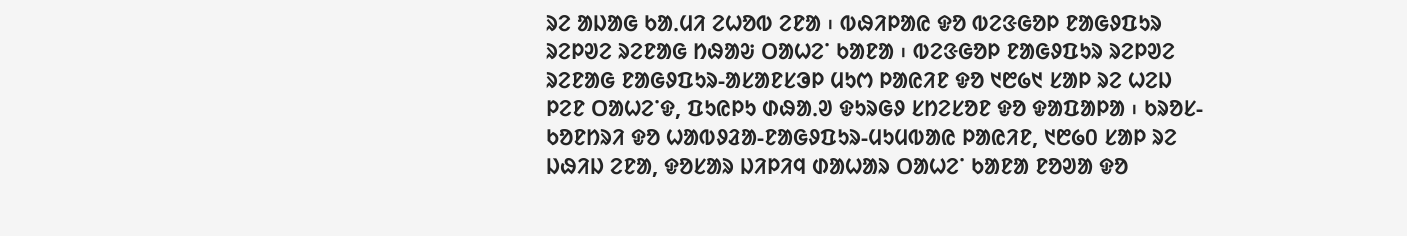ᱨᱮ ᱟᱡᱟᱜ ᱠᱟᱹᱢᱤ ᱮᱦᱚᱵ ᱮᱱᱟ ᱾ ᱵᱷᱤᱞᱟᱭ ᱫᱚ ᱵᱮᱝᱜᱚᱞ ᱱᱟᱜᱽᱯᱩᱨ ᱨᱮᱞᱣᱮ ᱨᱮᱱᱟᱜ ᱴᱷᱟᱶ ᱛᱟᱦᱮᱸ ᱠᱟᱱᱟ ᱾ ᱵᱮᱝᱜᱚᱞ ᱱᱟᱜᱽᱯᱩᱨ ᱨᱮᱞᱣᱮ ᱨᱮᱱᱟᱜ ᱱᱟᱜᱽᱯᱩᱨ-ᱟᱥᱟᱱᱥᱳᱞ ᱢᱩᱬ ᱞᱟᱭᱤᱱ ᱫᱚ ᱑᱘᱙᱑ ᱥᱟᱞ ᱨᱮ ᱦᱮᱡ ᱞᱮᱱ ᱛᱟᱦᱮᱸᱫ, ᱯᱩᱭᱞᱩ ᱰᱷᱟᱹᱣ ᱫᱩᱨᱜᱽ ᱥᱴᱮᱥᱚᱱ ᱫᱚ ᱫᱟᱯᱟᱞᱟ ᱾ ᱠᱨᱚᱥ-ᱠᱚᱱᱴᱨᱤ ᱫᱚ ᱦᱟᱵᱽᱲᱟ-ᱱᱟᱜᱽᱯᱩᱨ-ᱢᱩᱢᱵᱟᱭ ᱞᱟᱭᱤᱱ, ᱑᱘᱙᱐ ᱥᱟᱞ ᱨᱮ ᱡᱷᱤᱡ ᱮᱱᱟ, ᱫᱚᱥᱟᱨ ᱡᱤᱞᱤᱧ ᱰᱟᱦᱟᱨ ᱛᱟᱦᱮᱸ ᱠᱟᱱᱟ ᱱᱚᱣᱟ ᱫᱚ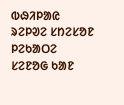ᱵᱷᱤᱞᱟᱭ ᱨᱮᱞᱣᱮ ᱥᱴᱮᱥᱚᱱ ᱞᱮᱠᱟᱛᱮ ᱥᱮᱱᱚᱜ ᱠᱟᱱ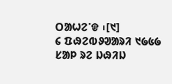ᱛᱟᱦᱮᱸᱫ ᱾[᱑]
᱔ ᱯᱷᱮᱵᱽᱣᱟᱨᱤ ᱑᱙᱕᱙ ᱥᱟᱞ ᱨᱮ ᱡᱷᱤᱡ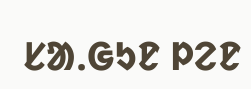ᱥᱟᱹᱜᱩᱱ ᱞᱮᱱ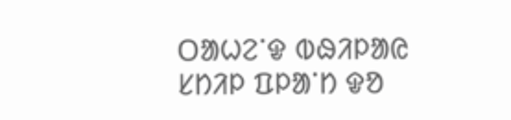ᱛᱟᱦᱮᱸᱫ ᱵᱷᱤᱞᱟᱭ ᱥᱴᱤᱞ ᱯᱞᱟᱸᱴ ᱫᱚ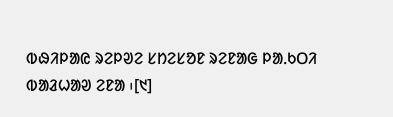ᱵᱷᱤᱞᱟᱭ ᱨᱮᱞᱣᱮ ᱥᱴᱮᱥᱚᱱ ᱨᱮᱱᱟᱜ ᱞᱟᱹᱠᱛᱤ ᱵᱟᱲᱦᱟᱣ ᱮᱱᱟ ᱾[᱑]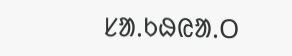ᱥᱟᱹᱠᱷᱭᱟᱹᱛ